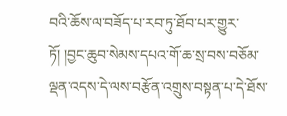བའི་ཆོས་ལ་བཟོད་པ་རབ་ཏུ་ཐོབ་པར་གྱུར་ཏོ། །བྱང་ཆུབ་སེམས་དཔའ་གོ་ཆ་སྲ་བས་བཅོམ་ལྡན་འདས་དེ་ལས་བརྩོན་འགྲུས་བསྟན་པ་དེ་ཐོས་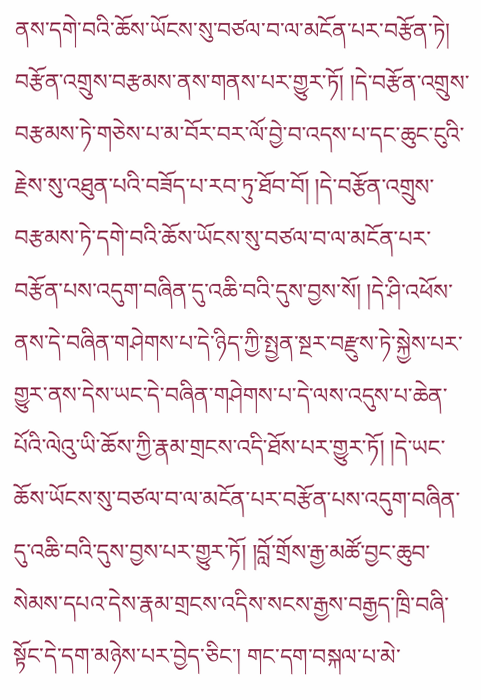ནས་དགེ་བའི་ཆོས་ཡོངས་སུ་བཙལ་བ་ལ་མངོན་པར་བརྩོན་ཏེ། བརྩོན་འགྲུས་བརྩམས་ནས་གནས་པར་གྱུར་ཏོ། །དེ་བརྩོན་འགྲུས་བརྩམས་ཏེ་གཅེས་པ་མ་བོར་བར་ལོ་བྱེ་བ་འདས་པ་དང་ཆུང་ངུའི་རྗེས་སུ་འཐུན་པའི་བཟོད་པ་རབ་ཏུ་ཐོབ་བོ། །དེ་བརྩོན་འགྲུས་བརྩམས་ཏེ་དགེ་བའི་ཆོས་ཡོངས་སུ་བཙལ་བ་ལ་མངོན་པར་བརྩོན་པས་འདུག་བཞིན་དུ་འཆི་བའི་དུས་བྱས་སོ། །དེ་ཤི་འཕོས་ནས་དེ་བཞིན་གཤེགས་པ་དེ་ཉིད་ཀྱི་སྤྱན་སྔར་བརྫུས་ཏེ་སྐྱེས་པར་གྱུར་ནས་དེས་ཡང་དེ་བཞིན་གཤེགས་པ་དེ་ལས་འདུས་པ་ཆེན་པོའི་ལེའུ་ཡི་ཆོས་ཀྱི་རྣམ་གྲངས་འདི་ཐོས་པར་གྱུར་ཏོ། །དེ་ཡང་ཆོས་ཡོངས་སུ་བཙལ་བ་ལ་མངོན་པར་བརྩོན་པས་འདུག་བཞིན་དུ་འཆི་བའི་དུས་བྱས་པར་གྱུར་ཏོ། །བློ་གྲོས་རྒྱ་མཚོ་བྱང་ཆུབ་སེམས་དཔའ་དེས་རྣམ་གྲངས་འདིས་སངས་རྒྱས་བརྒྱད་ཁྲི་བཞི་སྟོང་དེ་དག་མཉེས་པར་བྱེད་ཅིང་། གང་དག་བསྐལ་པ་མེ་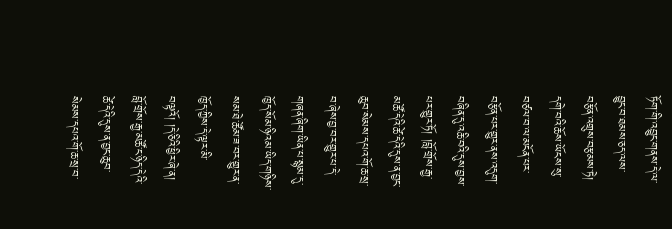ཏོག་གི་འབྱུང་གནས་དེ་ལ་བྱུང་བ་ཐམས་ཅད་ལས་བརྩོན་འགྲུས་བརྩམས་ཏེ། དགེ་བའི་ཆོས་ཡོངས་སུ་བཙལ་བ་ལ་མངོན་པར་བརྩོན་པར་གྱུར་ནས་འདུག་བཞིན་དུ་འཆི་བའི་དུས་བྱས་པར་གྱུར་ཏོ། །བློ་གྲོས་རྒྱ་མཚོ་དེའི་ཚེ་དེའི་དུས་ན་བྱང་ཆུབ་སེམས་དཔའ་གོ་ཆ་སྲ་བ་ཞེས་བྱ་བར་གྱུར་པ་དེ་གཞན་ཞིག་ཡིན་པ་སྙམ་དུ་ཁྱོད་སོམ་ཉིའམ་ཡིད་གཉིས་སམ་ཐེ་ཚོམ་ཟ་བར་གྱུར་ན་ཁྱོད་ཀྱིས་དེ་ལྟར་མི་བལྟའོ། །དེ་ཅིའི་ཕྱིར་ཞེ་ན། བློ་གྲོས་རྒྱ་མཚོ་ང་ཉིད་དེའི་ཚེ་དེའི་དུས་ན་བྱང་ཆུབ་སེམས་དཔའ་གོ་ཆ་སྲ་བ་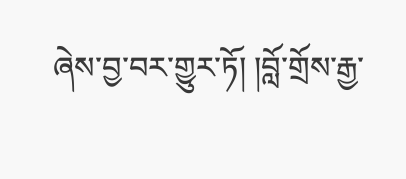ཞེས་བྱ་བར་གྱུར་ཏོ། །བློ་གྲོས་རྒྱ་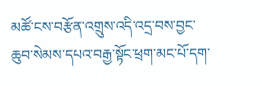མཚོ་ངས་བརྩོན་འགྲུས་འདི་འདྲ་བས་བྱང་ཆུབ་སེམས་དཔའ་བརྒྱ་སྟོང་ཕྲག་མང་པོ་དག་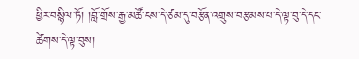ཕྱིར་བསྙིལ་ཏོ། །བློ་གྲོས་རྒྱ་མཚོ་ངས་དེ་ཙམ་དུ་བརྩོན་འགྲུས་བརྩམས་པ་དེ་ལྟ་བུ་དེ་དང་ཚེགས་དེ་ལྟ་བུས།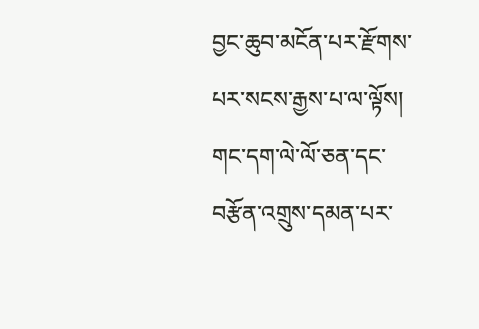བྱང་ཆུབ་མངོན་པར་རྫོགས་པར་སངས་རྒྱས་པ་ལ་ལྟོས། གང་དག་ལེ་ལོ་ཅན་དང་བརྩོན་འགྲུས་དམན་པར་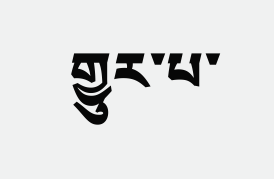གྱུར་པ་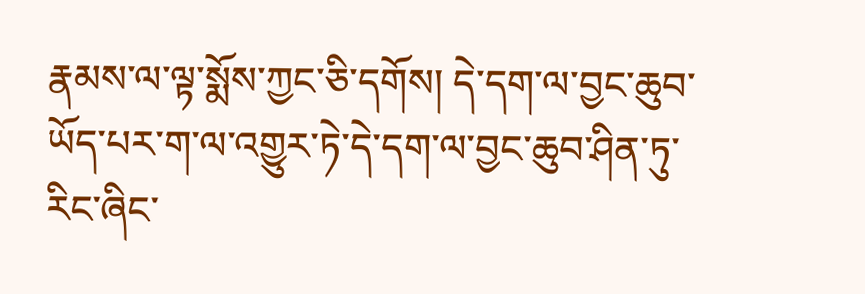རྣམས་ལ་ལྟ་སྨོས་ཀྱང་ཅི་དགོས། དེ་དག་ལ་བྱང་ཆུབ་ཡོད་པར་ག་ལ་འགྱུར་ཏེ་དེ་དག་ལ་བྱང་ཆུབ་ཤིན་ཏུ་རིང་ཞིང་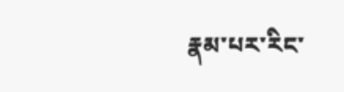རྣམ་པར་རིང་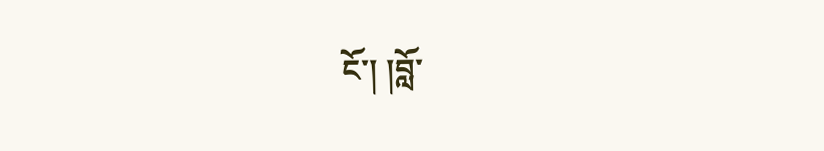ངོ་། །བློ་